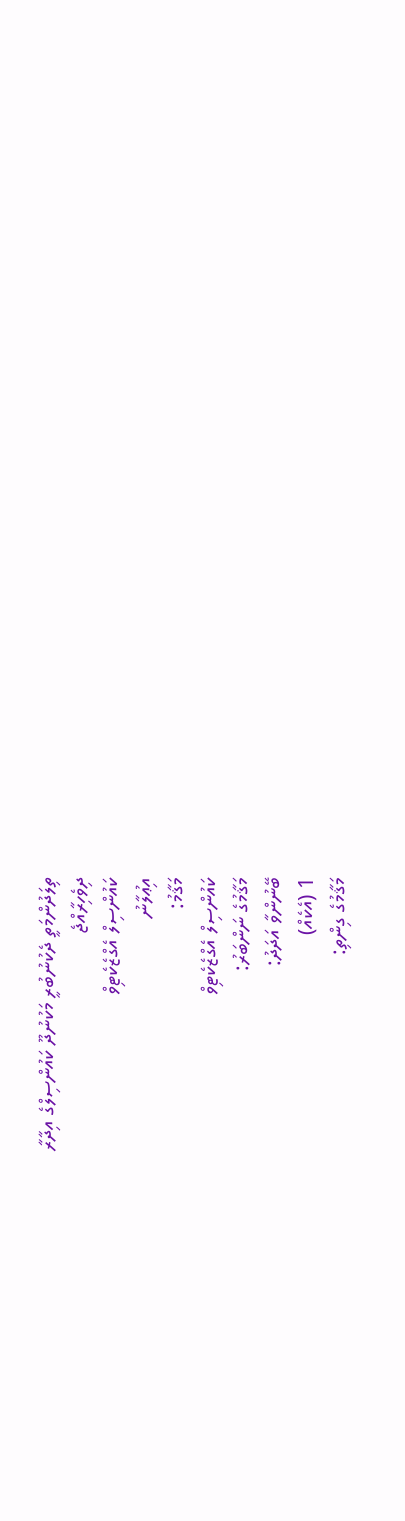ތިލަދުންމަތީ ދެކުނުބުރީ މަކުނުދޫ ކައުންސިލްގެ އިދާރާ
ދިވެހިރާއްޖެ
ކައުންސިލް އެގްޒެކެޓިވް
އިޢުލާނު
މަޤާމު:
ކައުންސިލް އެގްޒެކެޓިވް
މަޤާމުގެ ނަންބަރު:
ބޭނުންވާ އަދަދު:
1 (އެކެއް)
މަޤާމުގެ ގިންތި: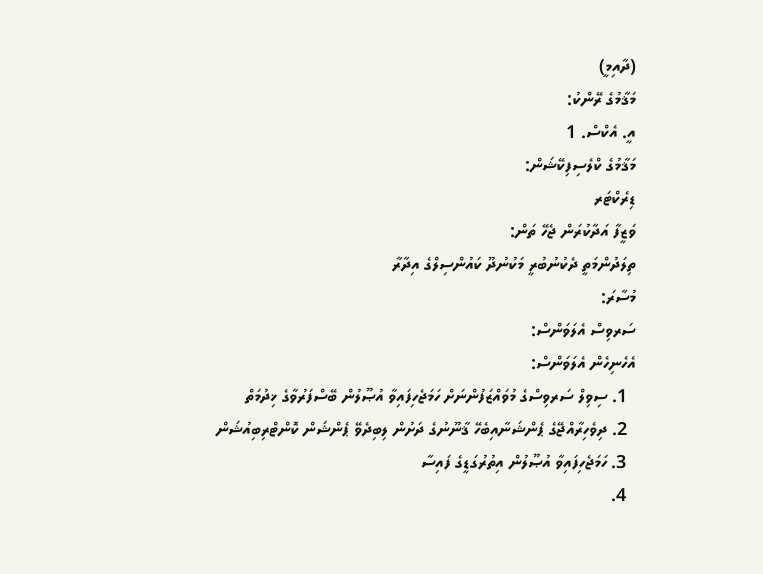(ދާއިމީ)
މަޤާމުގެ ރޭންކު:
އީ. އެކްސް. 1
މަޤާމުގެ ކްލެސިފިކޭޝަން:
ޑިރެކްޓަރ
ވަޒީފާ އަދާކުރަން ޖެހޭ ތަން:
ތިލަދުންމަތީ ދެކުނުބުރީ މަކުނުދޫ ކައުންސިލްގެ އިދާރާ
މުސާރަ:
ސަރވިސް އެލަވަންސް:
އެހެނިހެން އެލަވަންސް:
  1. ސިވިލް ސަރވިސްގެ މުވައްޒަފުންނަށް ހަމަޖެހިފައިވާ އުޞޫލުން ބޭސްފަރުވާގެ ޚިދުމަތް
  2. ދިވެހިރާއްޖޭގެ ޕެންޝަނާއިބެހޭ ޤާނޫނުގެ ދަށުން ލިބިދެވޭ ޕެންޝަން ކޮންޓްރިބިއުޝަން
  3. ހަމަޖެހިފައިވާ އުޞޫލުން އިތުރުގަޑީގެ ފައިސާ
  4.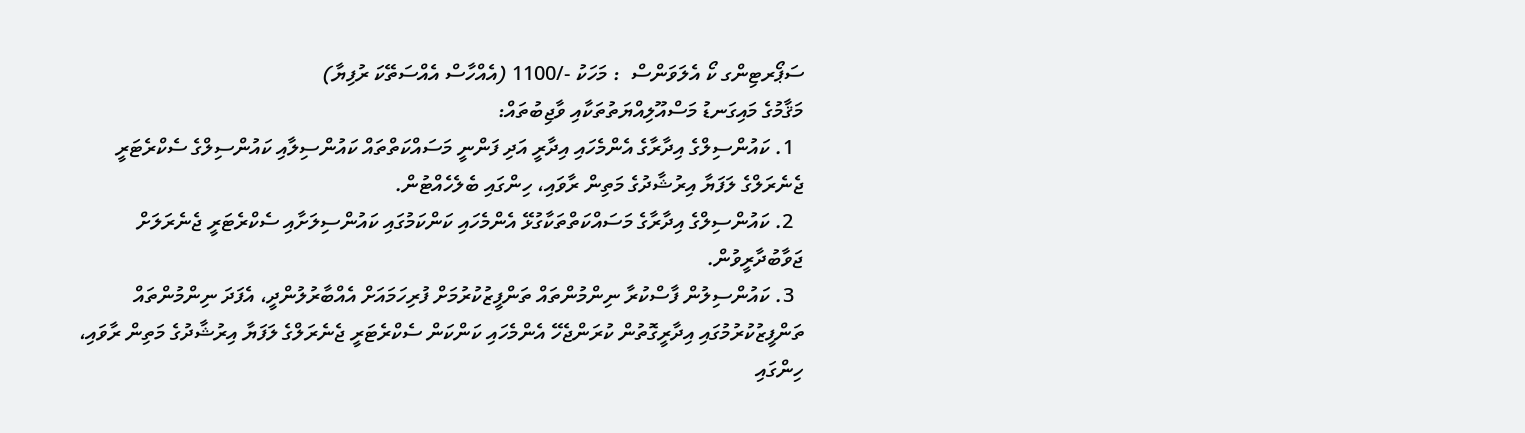ސަޕޯރޓިންގ ކޯ އެލަވަންސް  : މަހަކު -/1100 (އެއްހާސް އެއްސަތޭކަ ރުފިޔާ)
މަޤާމުގެ މައިގަނޑު މަސްއޫލިއްޔަތުތަކާއި ވާޖިބުތައް:
  1. ކައުންސިލްގެ އިދާރާގެ އެންމެހައި އިދާރީ އަދި ފަންނީ މަސައްކަތްތައް ކައުންސިލާއި ކައުންސިލްގެ ސެކްރެޓަރީ ޖެނެރަލްގެ ލަފަޔާ އިރުޝާދުގެ މަތިން ރާވައި، ހިންގައި ބެލެހެއްޓުން.
  2. ކައުންސިލްގެ އިދާރާގެ މަސައްކަތްތަކާގުޅޭ އެންމެހައި ކަންކަމުގައި ކައުންސިލަށާއި ސެކްރެޓަރީ ޖެނެރަލަށް ޖަވާބުދާރީވުން.
  3. ކައުންސިލުން ފާސްކުރާ ނިންމުންތައް ތަންފީޒުކުރުމަށް ފުރިހަމައަށް އެއްބާރުލުންދީ، އެފަދަ ނިންމުންތައް ތަންފީޒުކުރުމުގައި އިދާރީގޮތުން ކުރަންޖެހޭ އެންމެހައި ކަންކަން ސެކްރެޓަރީ ޖެނެރަލްގެ ލަފަޔާ އިރުޝާދުގެ މަތިން ރާވައި، ހިންގައި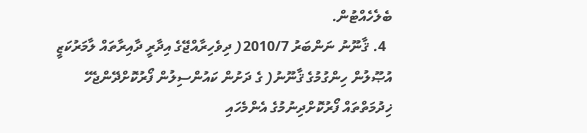ބެލެހެއްޓުން.
  4. ޤާނޫނު ނަންބަރު 2010/7( ދިވެހިރާއްޖޭގެ އިދާރީ ދާއިރާތައް ލާމަރުކަޒީ އުޞޫލުން ހިންގުމުގެ ޤާނޫނު( ގެ ދަށުން ކައުންސިލުން ފޯރުކޮށްދޭންޖެހޭ ޚިދުމަތްތައް ފޯރުކޮށްދިނުމުގެ އެންމެހައި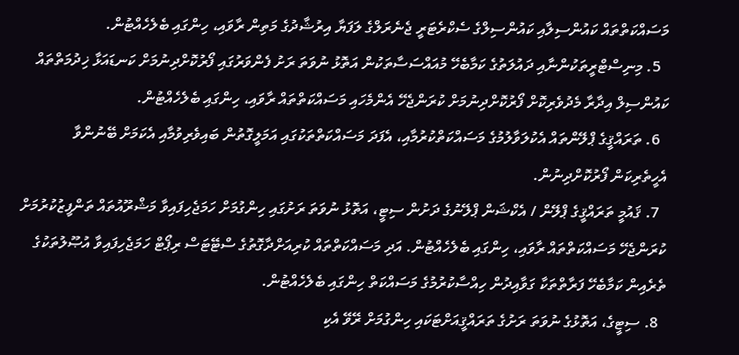މަސައްކަތްތައް ކައުންސިލާއި ކައުންސިލްގެ ސެކްރެޓަރީ ޖެނެރަލްގެ ލަފަޔާ އިރުޝާދުގެ މަތިން ރާވައި، ހިންގައި ބެލެހެއްޓުން.
  5. މިނިސްޓްރީތަކުންނާއި ދައުލަތުގެ ކަމާބެހޭ މުއައްސަސާތަކުން އަތޮޅު ނުވަތަ ރަށު ފެންވަރުގައި ފޯރުކޮށްދިނުމަށް ކަނޑައަޅާ ޚިދުމަތްތައް ކައުންސިލް އިދާރާ މެދުވެރިކޮށް ފޯރުކޮށްދިނުމަށް ކުރަންޖެހޭ އެންމެހައި މަސައްކަތްތައް ރާވައި، ހިންގައި ބެލެހެއްޓުން.
  6. ތަރައްޤީގެ ޕްލޭންތައް އެކުލަވާލުމުގެ މަސައްކަތްކުރުމާއި، އެފަދަ މަސައްކަތްތަކުގައި އަމަލީގޮތުން ބައިވެރިވުމާއި އެކަމަށް ބޭނުންވާ އެހީތެރިކަން ފޯރުކޮށްދިނުން.
  7. ޤައުމީ ތަރައްޤީގެ ޕްލޭން / އެކްޝަން ޕްލޭނުގެ ދަށުން ސިޓީ، އަތޮޅު ނުވަތަ ރަށުގައި ހިންގުމަށް ހަމަޖެހިފައިވާ މަޝްރޫއުތައް ތަންފީޒުކުރުމަށް ކުރަންޖެހޭ މަސައްކަތްތައް ރާވައި، ހިންގައި ބެލެހެއްޓުން. އަދި މަސައްކަތްތައް ކުރިއަށްދާގޮތުގެ ސްޓޭޓަސް ރިޕޯޓް ހަމަޖެހިފައިވާ އުޞޫލުތަކުގެ ތެރެއިން ކަމާބެހޭ ފަރާތްތަކާ ގަވާއިދުން ހިއްސާކުރުމުގެ މަސައްކަތް ހިންގައި ބެލެހެއްޓުން.
  8. ސިޓީގެ، އަތޮޅުގެ ނުވަތަ ރަށުގެ ތަރައްޤީއަށްޓަކައި ހިންގުމަށް ރޭވޭ އެކި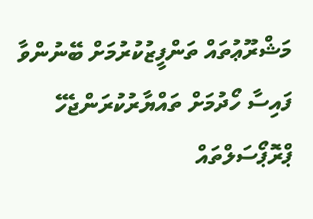މަޝްރޫޢުތައް ތަންފީޒުކުރުމަށް ބޭނުންވާ ފައިސާ ހޯދުމަށް ތައްޔާރުކުރަންޖެހޭ ޕްރޮޕޯސަލްތައް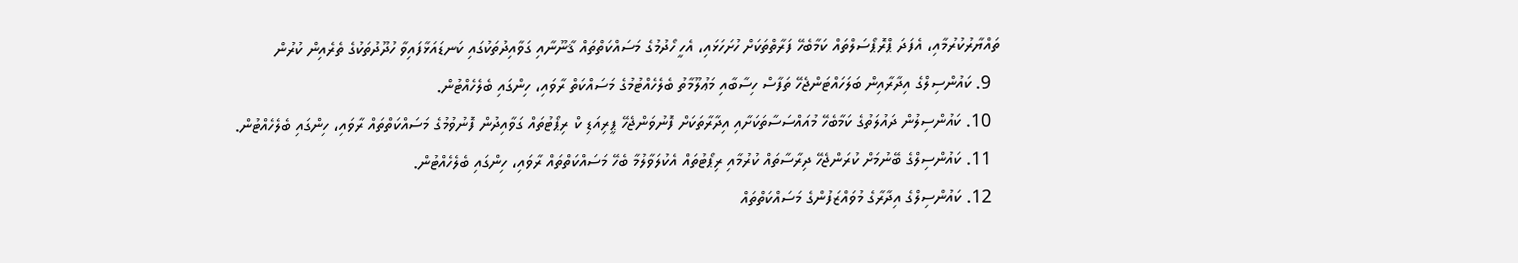ތައްޔާރުކުރުމާއި، އެފަދަ ޕްރޮޕޯސަލްތައް ކަމާބެހޭ ފަރާތްތަކަށް ހުށަހަޅައި، އެހީ ހޯދުމުގެ މަސައްކަތްތައް ޤާނޫނާއި ގަވާއިދުތަކުގައި ކަނޑައަޅާފައިވާ ހުދޫދުތަކުގެ ތެރެއިން ކުރުން
  9. ކައުންސިލްގެ އިދާރާއިން ބަލަހައްޓަންޖެހޭ ތަފާސް ހިސާބާއި މަޢުލޫމާތު ބެލެހެއްޓުމުގެ މަސައްކަތް ރާވައި، ހިންގައި ބެލެހެއްޓުން.
  10. ކައުންސިލުން ދައުލަތުގެ ކަމާބެހޭ މުއައްސަސާތަކަށާއި އިދާރާތަކަށް ފޮނުވަންޖެހޭ ޕީރިއަޑި ކް ރިޕޯޓުތައް ގަވާއިދުން ފޮނުވުމުގެ މަސައްކަތްތައް ރާވައި، ހިންގައި ބެލެހެއްޓުން.
  11. ކައުންސިލްގެ ބޭނުމަށް ކުރަންޖެހޭ ދިރާސާތައް ކުރުމާއި ރިޕޯޓުތައް އެކުލަވާލުމާ ބެހޭ މަސައްކަތްތައް ރާވައި، ހިންގައި ބެލެހެއްޓުން.
  12. ކައުންސިލްގެ އިދާރާގެ މުވައްޒަފުންގެ މަސައްކަތްތައް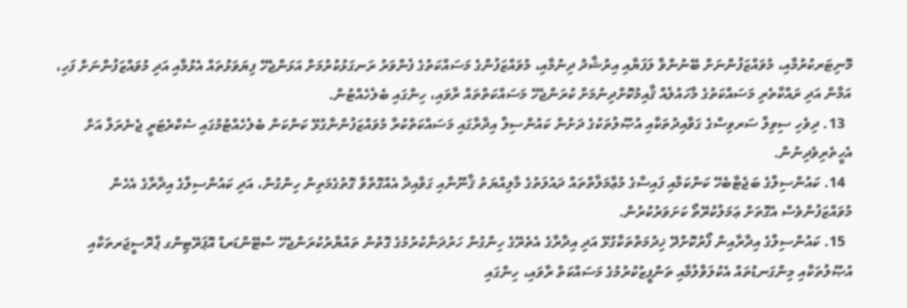މޮނިޓަރކުރުމާއި، މުވައްޒަފުންނަށް ބޭނުންވާ ލަފަޔާއި އިރުޝާދު ދިނުމާއި، މުވައްޒަފުންގެ މަސައްކަތުގެ ފެންވަރު ރަނގަޅުކުރުމަށް އަޅަންޖެހޭ ފިޔަވަޅުތައް އެޅުމާއި އަދި މުވައްޒަފުންނަށް ފަހި، އަމާން އަދި ރައްކާތެރި މަސައްކަތުގެ މާހައުލެއް ޤާއިމުކޮށްދިނުމަށް ކުރަންޖެހޭ މަސައްކަތްތައް ރާވައި، ހިންގައި ބެލެހެއްޓުން.
  13. ދިވެހި ސިވިލް ސަރވިސްގެ ގަވާއިދުތަކާއި އުޞޫލުތަކުގެ ދަށުން ކައުންސިލް އިދާރާގައި މަސައްކަތްކުރާ މުވައްޒަފުންނާގުޅޭ ކަންކަން ބެލެހެއްޓުމުގައި ސެކްރެޓަރީ ޖެނެރަލް އަށް އެހީތެރިވެދިނުން.
  14. ކައުންސިލްގެ ބަޖެޓާބެހޭ ކަންކަމާއި ފައިސާގެ މުޢާމަލާތްތައް ދައުލަތުގެ މާލިއްޔަތު ޤާނޫނާއި ގަވާއިދާ އެއްގޮތްވާ ގޮތުގެމަތިން ހިންގުން، އަދި ކައުންސިލްގެ އިދާރާގެ އެހެން މުވައްޒަފުންވެސް އެގޮތަށް ޢަމަލުކުރޭތޯ ކަށަވަރުކުރުން.
  15. ކައުންސިލްގެ އިދާރާއިން ފޯރުކޮށްދޭ ޚިދުމަތްތަކާގުޅޭ އަދި އިދާރާގެ އެތެރޭގެ ހިންގުން ހަރުދަނާކުރުމުގެ ގޮތުން ތައްޔާރުކުރަންޖެހޭ ސްޓޭންޑަރޑް އޮޕަރޭޓިންގ ޕްރޮސީޖަރތަކާއި އުޞޫލުތަކާއި މިންގަނޑުތައް އެކުލަވާލުމާއި ތަންފީޒުކުރުމުގެ މަސައްކަތް ރާވައި، ހިންގައި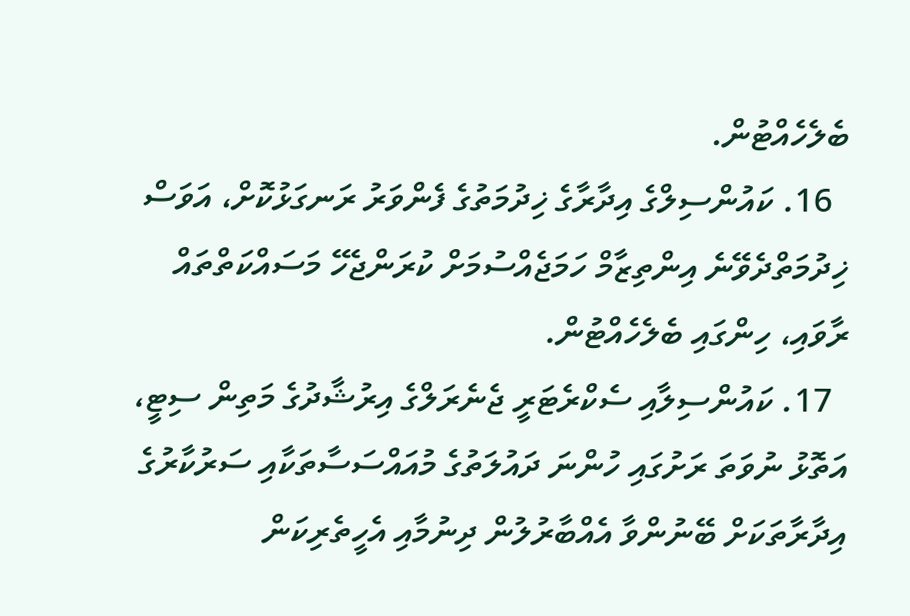ބެލެހެއްޓުން.
  16. ކައުންސިލްގެ އިދާރާގެ ޚިދުމަތުގެ ފެންވަރު ރަނގަޅުކޮށް، އަވަސް ޚިދުމަތްދެވޭނެ އިންތިޒާމް ހަމަޖެއްސުމަށް ކުރަންޖެހޭ މަސައްކަތްތައް ރާވައި، ހިންގައި ބެލެހެއްޓުން.
  17. ކައުންސިލާއި ސެކްރެޓަރީ ޖެނެރަލްގެ އިރުޝާދުގެ މަތިން ސިޓީ، އަތޮޅު ނުވަތަ ރަށުގައި ހުންނަ ދައުލަތުގެ މުއައްސަސާތަކާއި ސަރުކާރުގެ އިދާރާތަކަށް ބޭނުންވާ އެއްބާރުލުން ދިނުމާއި އެހީތެރިކަން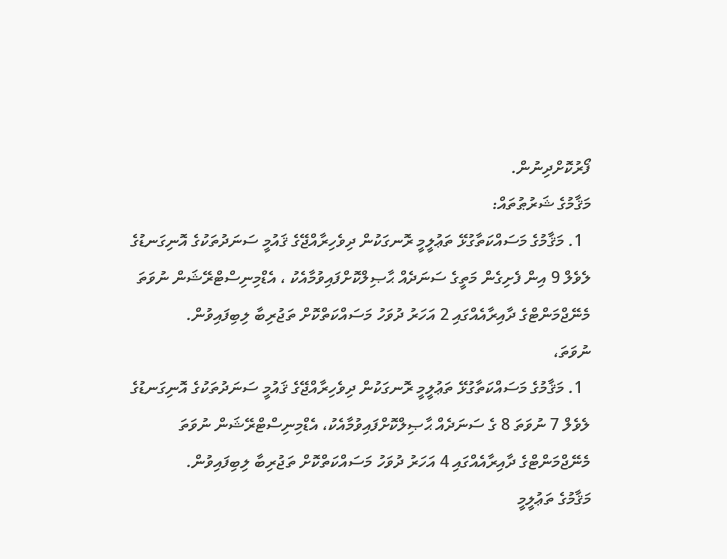ފޯރުކޮށްދިނުން.
މަޤާމުގެ ޝަރުޠުތައް:
  1. މަޤާމުގެ މަސައްކަތާގުޅޭ ތަޢުލީމީ ރޮނގަކުން ދިވެހިރާއްޖޭގެ ޤައުމީ ސަނަދުތަކުގެ އޮނިގަނޑުގެ ލެވެލް 9 އިން ފެށިގެން މަތީގެ ސަނަދެއް ޙާޞިލްކޮށްފައިވުމާއެކު ، އެޑްމިނިސްޓްރޭޝަން ނުވަތަ މެނޭޖްމަންޓްގެ ދާއިރާއެއްގައި 2 އަހަރު ދުވަހު މަސައްކަތްކޮށް ތަޖުރިބާ ލިބިފައިވުން.
ނުވަތަ،
  1. މަޤާމުގެ މަސައްކަތާގުޅޭ ތަޢުލީމީ ރޮނގަކުން ދިވެހިރާއްޖޭގެ ޤައުމީ ސަނަދުތަކުގެ އޮނިގަނޑުގެ ލެވެލް 7 ނުވަތަ 8 ގެ ސަނަދެއް ޙާޞިލްކޮށްފައިވުމާއެކު، އެޑްމިނިސްޓްރޭޝަން ނުވަތަ މެނޭޖްމަންޓްގެ ދާއިރާއެއްގައި 4 އަހަރު ދުވަހު މަސައްކަތްކޮށް ތަޖުރިބާ ލިބިފައިވުން.
މަޤާމުގެ ތަޢުލީމީ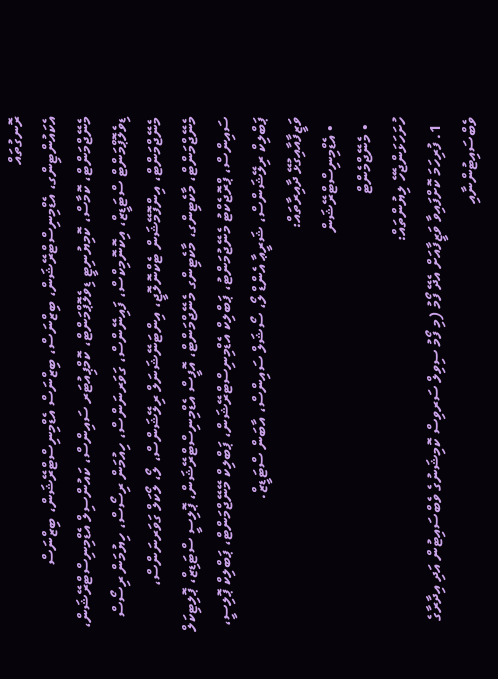ރޮނގުތައް
އެކައުންޓިންގ، އެޑްމިނިސްޓްރޭޝަން، ބިޒްނަސް، ބިޒްނަސް އެޑްމިނިސްޓްރޭޝަން، ބިޒްނަސް މެނޭޖްމަންޓް، ކޮމާސް، ކޮމިޔުނިޓީ ޑިވެލޮޕްމަންޓް، ކޮމްޕިއުޓަރ ސައިންސް، ކައުންސިލް އެޑްމިނިސްޓްރޭޝަން، ޑިވެލޮޕްމަންޓް ސްޓަޑީޒް، އިކޮނޮމިކްސް، ފައިނޭންސް، ގަވަރނަންސް، ހިއުމަން ރިސޯސް، ހިޔުމަން ރިސޯސް މެނޭޖްމަންޓް، އިންފޮމޭޝަން ޓެކްނޮލޮޖީ، އިންޓަނޭޝަނަލް ރިލޭޝަންސް، ލޯ، ލޯކަލް ގަވަރނަންސް، މެނޭޖްމަންޓް، މާކެޓިންގ، މާކެޓިންގ މެނޭޖްމަންޓް، އޮފީސް އެޑްމިނިސްޓްރޭޝަން، ޕޮލިސީ ސްޓަޑިޒް، ޕޮލިޓިކަލް ސައިންސް، ޕްރޮޖެކްޓު މެނޭޖުމަންޓު، ޕަބްލިކް އެޑްމިނިސްޓްރޭޝަން، ޕަބްލިކް މޭނޭޖްމަންޓް، ޕަބްލިކް ޕޮލިސީ، ޕަބްލިކް ރިލޭޝަންސް، ޝަރީޢާ އެންޑް ލޯ، ސޯޝަލް ސައިންސް، އާބަން ސްޓަޑީޒް.
ވަޒީފާއާއިގުޅޭ ދާއިރާތައް:
  • އެޑްމިނިސްޓްރޭޝަން
  • މެނޭޖްމެންޓް
ހުށަހަޅަންޖެހޭ ލިޔުންތައް:
  1. ފުރިހަމަ ކޮށްފައިވާ ވަޒީފާއަށް އެދޭ ފޯމު (މި ފޯމު ސިވިލް ސަރވިސް ކޮމިޝަނުގެ ވެބްސައިޓުން އަދި އިދާރާގެ ވެބްސައިޓުންނާއި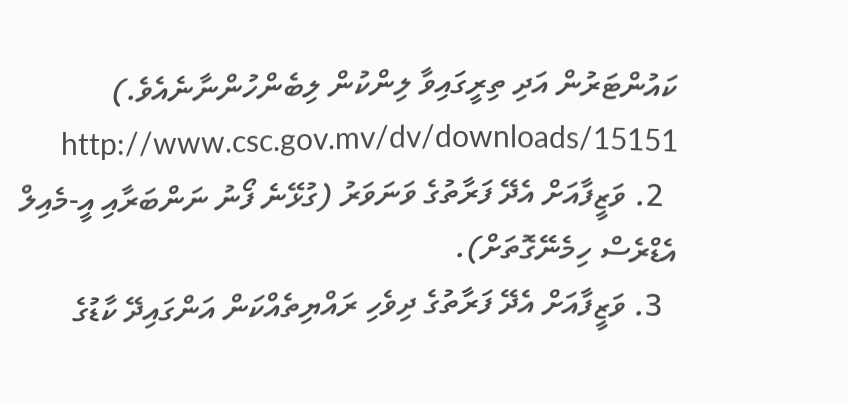ކައުންޓަރުން އަދި ތިރީގައިވާ ލިންކުން ލިބެންހުންނާނެއެވެ.) http://www.csc.gov.mv/dv/downloads/15151
  2. ވަޒީފާއަށް އެދޭ ފަރާތުގެ ވަނަވަރު (ގުޅޭނެ ފޯނު ނަންބަރާއި އީ-މެއިލް އެޑްރެސް ހިމެނޭގޮތަށް).
  3. ވަޒީފާއަށް އެދޭ ފަރާތުގެ ދިވެހި ރައްޔިތެއްކަން އަންގައިދޭ ކާޑުގެ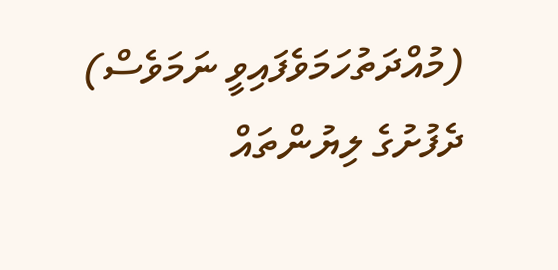(މުއްދަތުހަމަވެފައިވީ ނަމަވެސް) ދެފުށުގެ ލިޔުންތައް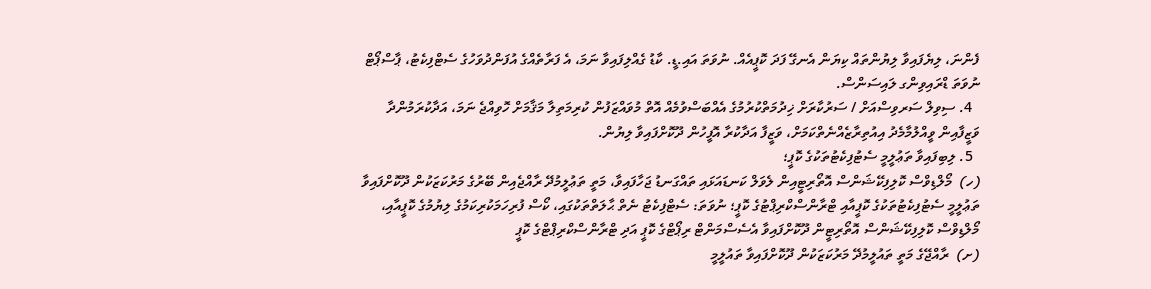ފެންނަ، ލިޔެފައިވާ ލިޔުންތައް ކިޔަން އެނގޭ ފަދަ ކޮޕީއެއް. ނުވަތަ އައި.ޑީ. ކާޑު ގެއްލިފައިވާ ނަމަ، އެ ފަރާތެއްގެ އުފަންދުވަހުގެ ސެޓްފިކެޓު، ޕާސްޕޯޓް ނުވަތަ ޑްރައިވިންގ ލައިސަންސް.
  4. ސިވިލް ސަރވިސްއަށް / ސަރުކާރަށް ޚިދުމަތްކުރުމުގެ އެއްބަސްވުމެއް އޮތް މުވައްޒަފުން ކުރިމަތިލާ މަޤާމަށް ހޮވިއްޖެ ނަމަ، އަދާކުރަމުންދާ ވަޒީފާއިން ވީއްލުމާމެދު އިއުތިރާޒެއްނެތްކަމަށް، ވަޒީފާ އަދާކުރާ އޮފީހުން ދޫކޮށްފައިވާ ލިޔުން.
  5. ލިބިފައިވާ ތަޢުލީމީ ސެޓުފިކެޓުތަކުގެ ކޮޕީ؛
(ހ)  މޯލްޑިވްސް ކޮލިފިކޭޝަންސް އޮތޯރިޓީއިން ލެވަލް ކަނޑައަޅައި ތައްގަނޑު ޖަހާފައިވާ، މަތީ ތަޢުލީމުދޭ ރާއްޖެއިން ބޭރުގެ މަރުކަޒަކުން ދޫކޮށްފައިވާ ތަޢުލީމީ ސެޓުފިކެޓުތަކުގެ ކޮޕީއާއި ޓްރާންސްކްރިޕްޓުގެ ކޮޕީ؛ ނުވަތަ: ސެޓްފިކެޓު ނެތް ޙާލަތްތަކުގައި، ކޯސް ފުރިހަމަކުރިކަމުގެ ލިޔުމުގެ ކޮޕީއާއި، މޯލްޑިވްސް ކޮލިފިކޭޝަންސް އޮތޯރިޓީން ދޫކޮށްފައިވާ އެސެސްމަންޓް ރިޕޯޓްގެ ކޮޕީ އަދި ޓްރާންސްކްރިޕްޓްގެ ކޮޕީ
(ށ)  ރާއްޖޭގެ މަތީ ތައުލީމުދޭ މަރުކަޒަކުން ދޫކޮށްފައިވާ ތައުލީމީ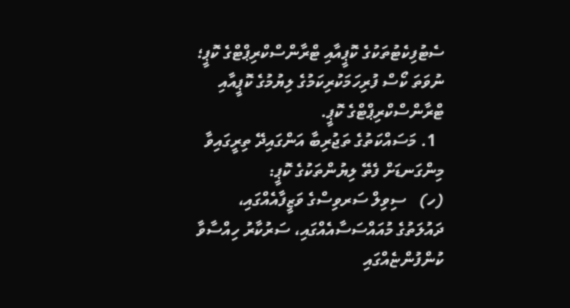ސެޓުފިކެޓުތަކުގެ ކޮޕީއާއި ޓްރާންސްކްރިޕްޓްގެ ކޮޕީ؛ ނުވަތަ ކޯސް ފުރިހަމަކުރިކަމުގެ ލިޔުމުގެ ކޮޕީއާއި ޓްރާންސްކްރިޕްޓްގެ ކޮޕީ.
  1. މަސައްކަތުގެ ތަޖުރިބާ އަންގައިދޭ ތިރީގައިވާ މިންގަނޑަށް ފެތޭ ލިޔުންތަކުގެ ކޮޕީ:
(ހ)   ސިވިލް ސަރވިސްގެ ވަޒީފާއެއްގައި، ދައުލަތުގެ މުއައްސަސާއެއްގައި، ސަރުކާރު ހިއްސާވާ ކުންފުންޏެއްގައި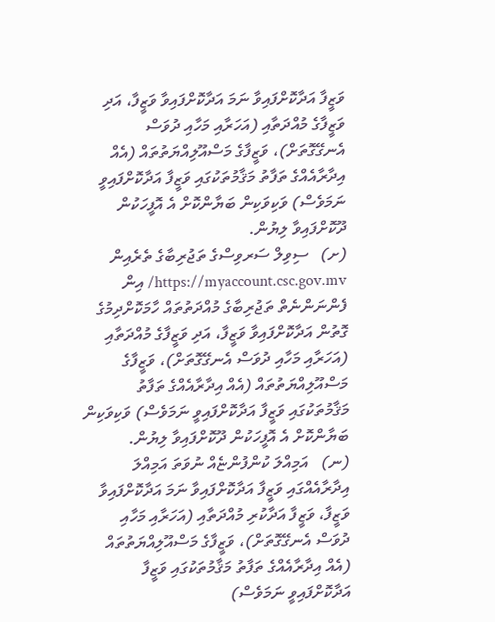ވަޒީފާ އަދާކޮށްފައިވާ ނަމަ އަދާކޮށްފައިވާ ވަޒީފާ، އަދި ވަޒީފާގެ މުއްދަތާއި (އަހަރާއި މަހާއި ދުވަސް އެނގޭގޮތަށް)، ވަޒީފާގެ މަސްއޫލިއްޔަތުތައް (އެއް އިދާރާއެއްގެ ތަފާތު މަޤާމުތަކުގައި ވަޒީފާ އަދާކޮށްފައިވީ ނަމަވެސް) ވަކިވަކިން ބަޔާންކޮށް އެ އޮފީހަކުން ދޫކޮށްފައިވާ ލިޔުން.
(ށ)   ސިވިލް ސަރވިސްގެ ތަޖުރިބާގެ ތެރެއިން https://myaccount.csc.gov.mv/ އިން ފެންނަންނެތް ތަޖުރިބާގެ މުއްދަތުތައް ހާމަކޮށްދިމުގެ ގޮތުން އަދާކޮށްފައިވާ ވަޒީފާ، އަދި ވަޒީފާގެ މުއްދަތާއި (އަހަރާއި މަހާއި ދުވަސް އެނގޭގޮތަށް)، ވަޒީފާގެ މަސްއޫލިއްޔަތުތައް (އެއް އިދާރާއެއްގެ ތަފާތު މަޤާމުތަކުގައި ވަޒީފާ އަދާކޮށްފައިވީ ނަމަވެސް) ވަކިވަކިން ބަޔާންކޮށް އެ އޮފީހަކުން ދޫކޮށްފައިވާ ލިޔުން.
(ނ)   އަމިއްލަ ކުންފުންޏެއް ނުވަތަ އަމިއްލަ އިދާރާއެއްގައި ވަޒީފާ އަދާކޮށްފައިވާ ނަމަ އަދާކޮށްފައިވާ ވަޒީފާ، ވަޒީފާ އަދާކުރި މުއްދަތާއި (އަހަރާއި މަހާއި ދުވަސް އެނގޭގޮތަށް)، ވަޒީފާގެ މަސްއޫލިއްޔަތުތައް (އެއް އިދާރާއެއްގެ ތަފާތު މަޤާމުތަކުގައި ވަޒީފާ އަދާކޮށްފައިވީ ނަމަވެސް)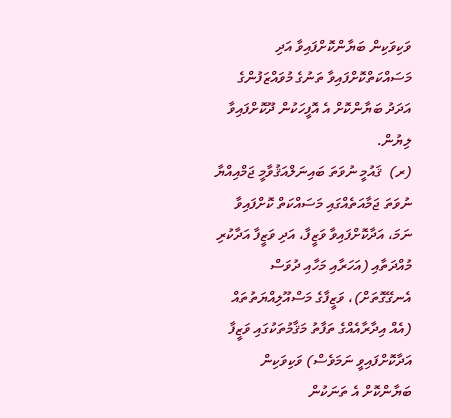ވަކިވަކިން ބަޔާންކޮށްފައިވާ އަދި މަސައްކަތްކޮށްފައިވާ ތަނުގެ މުވައްޒަފުންގެ އަދަދު ބަޔާންކޮށް އެ އޮފީހަކުން ދޫކޮށްފައިވާ ލިޔުން.
(ރ)  ޤައުމީ ނުވަތަ ބައިނަލްއަޤުވާމީ ޖަމްއިއްޔާ ނުވަތަ ޖަމާއަތެއްގައި މަސައްކަތް ކޮށްފައިވާ ނަމަ، އަދާކޮށްފައިވާ ވަޒީފާ، އަދި ވަޒީފާ އަދާކުރި މުއްދަތާއި (އަހަރާއި މަހާއި ދުވަސް އެނގޭގޮތަށް)، ވަޒީފާގެ މަސްއޫލިއްޔަތުތައް (އެއް އިދާރާއެއްގެ ތަފާތު މަޤާމުތަކުގައި ވަޒީފާ އަދާކޮށްފައިވީ ނަމަވެސް) ވަކިވަކިން ބަޔާންކޮށް އެ ތަނަކުން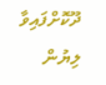ދޫކޮށްފައިވާ ލިޔުން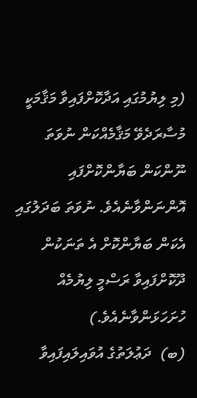(މި ލިޔުމުގައި އަދާކޮށްފައިވާ މަޤާމަކީ މުސާރަދެވޭ މަޤާމެއްކަން ނުވަތަ ނޫންކަން ބަޔާންކޮށްފައި އޮންނަންވާނެއެވެ. ނުވަތަ ބަދަލުގައި އެކަން ބަޔާންކޮށް އެ ތަނަކުން ދޫކޮށްފައިވާ ރަސްމީ ލިޔުމެއް ހުށަހަޅަންވާނެއެވެ.)
(ބ)  ދަޢުލަތުގެ އުވައިލައިފައިވާ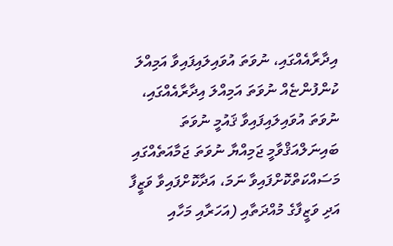އިދާރާއެއްގައި، ނުވަތަ އުވައިލައިފައިވާ އަމިއްލަ ކުންފުންޏެއް ނުވަތަ އަމިއްލަ އިދާރާއެއްގައި، ނުވަތަ އުވައިލައިފައިވާ ޤައުމީ ނުވަތަ ބައިނަލްއަޤްވާމީ ޖަމިއްޔާ ނުވަތަ ޖަމާއަތެއްގައި މަސައްކަތްކޮށްފައިވާ ނަމަ، އަދާކޮށްފައިވާ ވަޒީފާ އަދި ވަޒީފާގެ މުއްދަތާއި (އަހަރާއި މަހާއި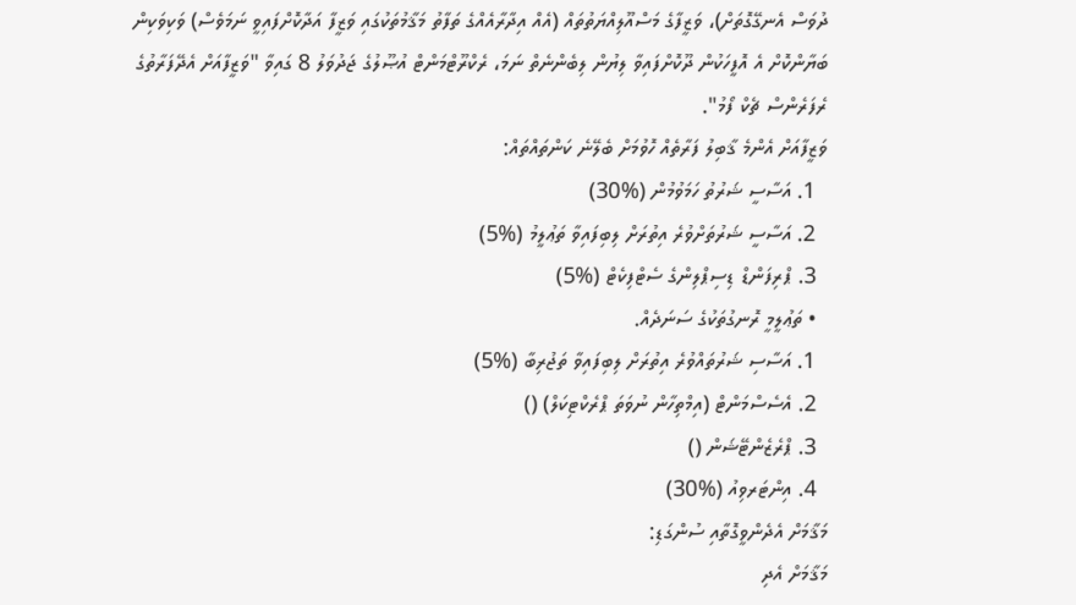ދުވަސް އެނގޭގޮތަށް)، ވަޒީފާގެ މަސްއޫލިއްޔަތުތައް (އެއް އިދާރާއެއްގެ ތަފާތު މަޤާމުތަކުގައި ވަޒީފާ އަދާކޮށްފައިވީ ނަމަވެސް) ވަކިވަކިން ބަޔާންކޮށް އެ އޮފީހަކުން ދޫކޮށްފައިވާ ލިޔުން ލިބެންނެތް ނަމަ، ރެކްރޫޓްމަންޓް އުޞޫލުގެ ޖަދުވަލު 8 ގައިވާ "ވަޒީފާއަށް އެދޭފަރާތުގެ ރެފަރެންސް ޗެކް ފޯމު".
ވަޒީފާއަށް އެންމެ ޤާބިލު ފަރާތެއް ހޮވުމަށް ބެލޭނެ ކަންތައްތައް:
  1. އަސާސީ ޝަރުތު ހަމަވުމުން (%30)
  2. އަސާސީ ޝަރުތަށްވުރެ އިތުރަށް ލިބިފައިވާ ތަޢުލީމު (%5)
  3. ޕްރިފަންޑް ޑިސިޕްލިންގެ ސެޓްފިކެޓް (%5)
  • ތަޢުލީމީ ރޮނގުތަކުގެ ސަނަދެއް.
  1. އަސާސި ޝަރުތައްވުރެ އިތުރަށް ލިބިފައިވާ ތަޖުރިބާ (%5)
  2. އެސެސްމަންޓް (އިމްތިހާން ނުވަތަ ޕްރެކްޓިކަލް) ()
  3. ޕްރެޒެންޓޭޝަން ()
  4. އިންޓަރވިއު (%30)
މަޤާމަށް އެދެންވީގޮތާއި ސުންގަޑި:
މަޤާމަށް އެދި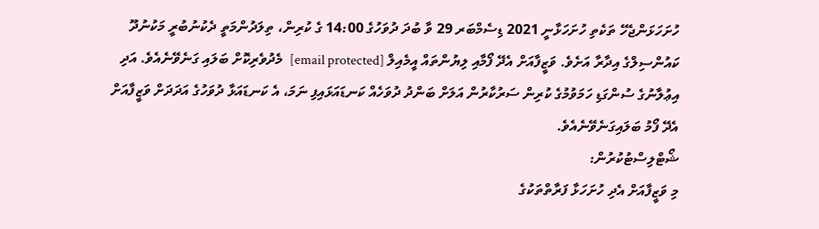ހުށަހަޅަންޖެހޭ ތަކެތި ހުށަހަޅާނީ 2021 ޑިސެމްބަރ 29 ވާ ބުދަ ދުވަހުގެ 14:00 ގެ ކުރިން، ތިލަދުންމަތީ ދެކުނުބުރީ މަކުނުދޫ ކައުންސިލްގެ އިދާރާ އަށެވެ. ވަޒީފާއަށް އެދޭ ފޯމާއި ލިޔުންތައް އީމެއިލް [email protected]  މެދުވެރިކޮށް ބަލައި ގަނެވޭނެއެވެ. އަދި އިޢުލާނުގެ ސުންގަޑި ހަމަވުމުގެ ކުރިން ސަރުކާރުން އަލަށް ބަންދު ދުވަހެއް ކަނޑައަޅައިފި ނަމަ، އެ ކަނޑައަޅާ ދުވަހުގެ އަދަދަށް ވަޒީފާއަށް އެދޭ ފޯމު ބަލައިގަނެވޭނެއެވެ.
ޝޯޓްލިސްޓުކުރުން:
މި ވަޒީފާއަށް އެދި ހުށަހަޅާ ފަރާތްތަކުގެ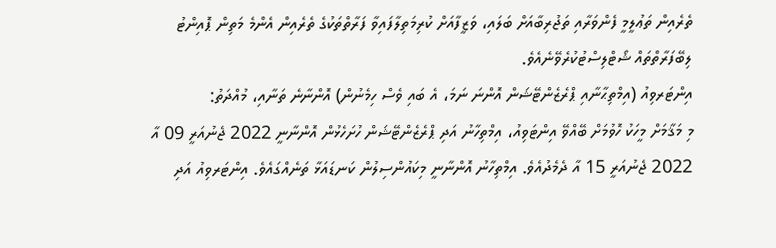ތެރެއިން ތަޢުލީމީ ފެންވަރާއި ތަޖުރިބާއަށް ބަލައި، ވަޒީފާއަށް ކުރިމަތިލާފައިވާ ފަރާތްތަކުގެ ތެރެއިން އެންމެ މަތިން ޕޮއިންޓު ލިބޭފަރާތްތައް ޝޯޓްލިސްޓުކުރެވޭނެއެވެ.
އިންޓަރވިއު (އިމްތިޙާނާއި ޕްރެޒެންޓޭޝަން އޮންނަ ނަމަ، އެ ބައި ވެސް ހިމެނުން) އޮންނާނެ ތަނާއި، މުއްދަތު:
މި މަޤާމަށް މީހަކު ހޮވުމަށް ބޭއްވޭ އިންޓަވިއު، އިމްތިހާނު އަދި ޕްރެޒެންޓޭޝަން ހުށަހެޅުން އޮންނާނީ 2022 ޖެނުއަރީ 09 އާ 2022 ޖެނުއަރީ 15 އާ ދެމެދުއެވެ. އިމްތިހާނު އޮންނާނީ މިކައުންސިލުން ކަނޑައަޅާ ތަނެއްގައެވެ. އިންޓަރވިއު އަދި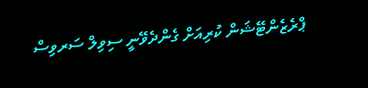ޕްރެޒެންޓޭޝަން ކުރިއަށް ގެންދެވޭނީ ސިވިލް ސަރވިސް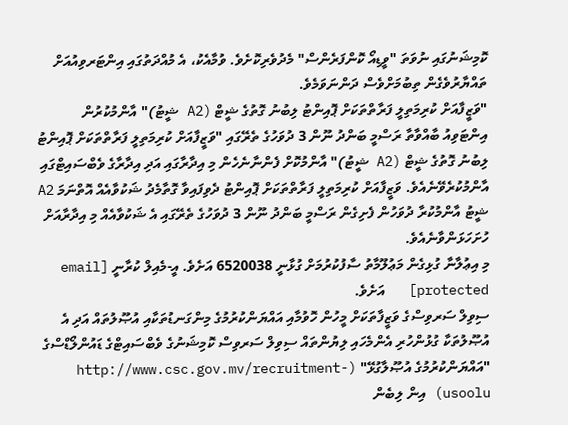ކޮމިޝަނުގައި ނުވަތަ "ވީޑިއޯ ކޮންފަރެންސް" މެދުވެރިކޮށެވެ. ވުމާއެކު، އެ މުއްދަތުގައި އިންޓަރވިއުއަށް ތައްޔާރުވެގެން ތިބުމަށްވެސް ދަންނަވަމެވެ.
"ވަޒީފާއަށް ކުރިމަތިލީ ފަރާތްތަކަށް ޕޮއިންޓު ލިބުނު ގޮތުގެ ޝީޓް (A2 ޝީޓު)" އާންމުކުރުން
އިންޓަވިއު ބާއްވާތާ ރަސްމީ ބަންދު ނޫން 3 ދުވަހުގެ ތެރޭގައި "ވަޒީފާއަށް ކުރިމަތިލީ ފަރާތްތަކަށް ޕޮއިންޓު ލިބުނު ގޮތުގެ ޝީޓް (A2 ޝީޓު)" އާންމުކޮށް ފެންނާނެހެން މި އިދާރާގައި އަދި އިދާރާގެ ވެބްސައިޓްގައި އާންމުކުރެވޭނެއެވެ. ވަޒީފާއަށް ކުރިމަތިލީ ފަރާތްތަކަށް ޕޮއިންޓު ދެވިފައިވާ ގޮތާމެދު ޝަކުވާއެއް އޮތްނަމަ A2 ޝީޓު އާންމުކުރާ ދުވަހުން ފެށިގެން ރަސްމީ ބަންދު ނޫން 3 ދުވަހުގެ ތެރޭގައި އެ ޝަކުވާއެއް މި އިދާރާއަށް ހުށަހަޅަންވާނެއެވެ.
މި އިޢުލާނާ ގުޅިގެން މަޢުލޫމާތު ސާފުކުރުމަށް ގުޅާނީ 6520038 އަށެވެ. އީ-މެއިލް ކުރާނީ [email protected]   އަށެވެ.
ސިވިލް ސަރވިސްގެ ވަޒީފާތަކަށް މީހުން ހޮވުމާއި އައްޔަންކުރުމުގެ މިންގަނޑުތަކާއި އުޞޫލުތައް އަދި އެ އުޞޫލުތަކާ ގުޅުންހުރި އެންމެހައި ލިޔުންތައް ސިވިލް ސަރވިސް ކޮމިޝަނުގެ ވެބްސައިޓްގެ ޑައުންލޯޑްސްގެ "އައްޔަންކުރުމުގެ އުޞޫލާގުޅޭ" (http://www.csc.gov.mv/recruitment-usoolu) އިން ލިބެން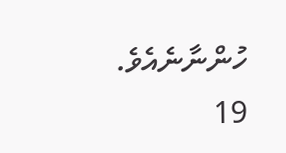ހުންނާނެއެވެ.
19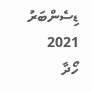ޑިސެންބަރު 2021
ހޯދާ